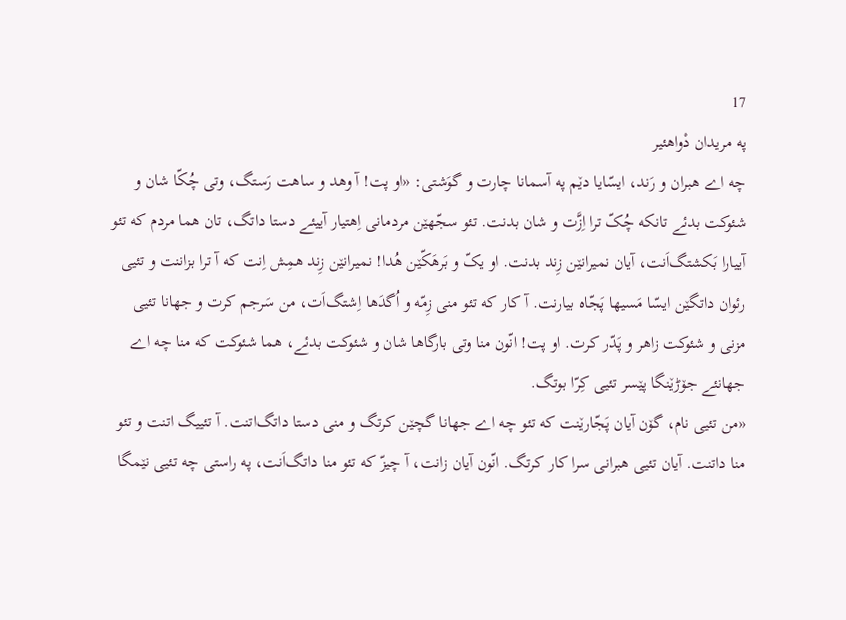17
په مریدان دْواهئیر
چه اے هبران و رَند، ایسّایا دێم په آسمانا چارت و گوَشتی: «او پت! آ وهد و ساهت رَستگ، وتی چُکّا شان و شئوکت بدئے تانکه چُکّ ترا اِزَّت و شان بدنت. تئو سجّهێن مردمانی اِهتیار آییئے دستا داتگ، تان هما مردم که تئو آییارا بَکشتگ‌اَنت، آیان نمیرانێن زِند بدنت. او یکّ و بَرهَکّێن هُدا! نمیرانێن زِند همِش اِنت که آ ترا بزاننت و تئیی رئوان داتگێن ایسّا مَسیها پَجّاه بیارنت. آ کار که تئو منی زِمّه و اُگدَها اِشتگ‌اَت، من سَرجم کرت و جهانا تئیی مزنی و شئوکت زاهر و پَدّر کرت. او پت! انّون منا وتی بارگاها شان و شئوکت بدئے، هما شئوکت که منا چه اے جهانئے جۆڑێنگا پێسر تئیی کِرّا بوتگ.
«من تئیی نام، گۆن آیان پَجّارێنت که تئو چه اے جهانا گچێن کرتگ و منی دستا داتگ‌اتنت. آ تئییگ اتنت و تئو منا داتنت. آیان تئیی هبرانی سرا کار کرتگ. انّون آیان زانت، آ چیزّ که تئو منا داتگ‌اَنت، په راستی چه تئیی نێمگا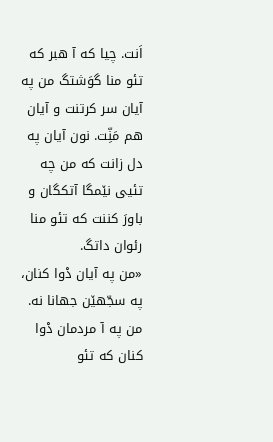اَنت. چیا که آ هبر که تئو منا گوَشتگ من په آیان سر کرتنت و آیان هم مَنِّت. نون آیان په دل زانت که من چه تئیی نێمگا آتکگان و باورَ کننت که تئو منا رئوان داتگ.
«من په آیان دْوا کنان، په سجّهێن جهانا نه. من په آ مردمان دْوا کنان که تئو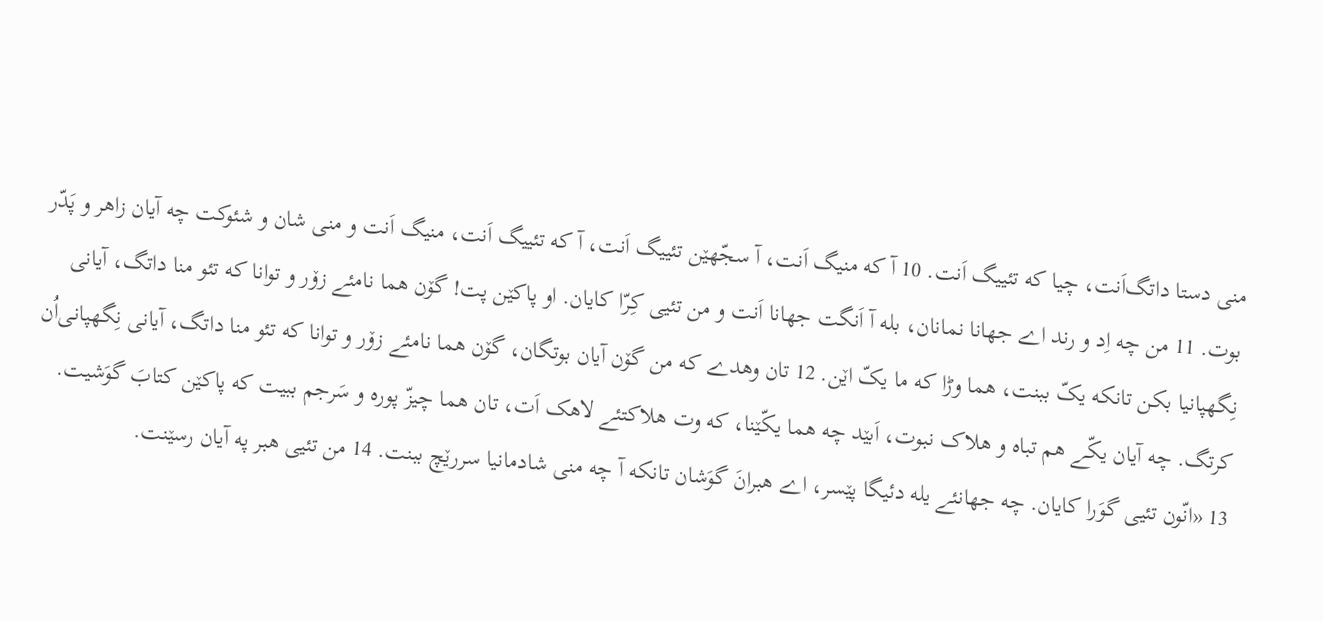منی دستا داتگ‌اَنت، چیا که تئییگ اَنت. 10 آ که منیگ اَنت، آ سجّهێن تئییگ اَنت، آ که تئییگ اَنت، منیگ اَنت و منی شان و شئوکت چه آیان زاهر و پَدّر بوت. 11 من چه اِد و رند اے جهانا نمانان، بله آ اَنگت جهانا اَنت و من تئیی کِرّا کایان. او پاکێن پت! گۆن هما نامئے زۆر و توانا که تئو منا داتگ، آیانی نِگهپانیا بکن تانکه یکّ ببنت، هما وڑا که ما یکّ اێن. 12 تان وهدے که من گۆن آیان بوتگان، گۆن هما نامئے زۆر و توانا که تئو منا داتگ، آیانی نِگهپانی‌اُن کرتگ. چه آیان یکّے هم تباه و هلاک نبوت، اَبێد چه هما یکّێنا، که وت هلاکتئے لاهک اَت، تان هما چیزّ پوره و سَرجم ببیت که پاکێن کتابَ گوَشیت.
13 «انّون تئیی گوَرا کایان. چه جهانئے یله دئیگا پێسر، اے هبرانَ گوَشان تانکه آ چه منی شادمانیا سررێچ ببنت. 14 من تئیی هبر په آیان رسێنت.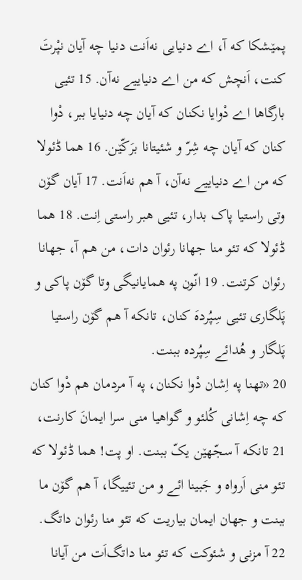پمێشکا که آ، اے دنیایی نه‌اَنت دنیا چه آیان نپْرتَ کنت، اَنچش که من اے دنیاییے نه‌آن. 15 تئیی بارگاها اے دْوایا نکنان که آیان چه دنیایا ببر، دْوا کنان که آیان چه شِرّ و شئیتانا برَکّێن. 16 هما ڈئولا که من اے دنیاییے نه‌آن، آ هم نه‌اَنت. 17 آیان گۆن وتی راستیا پاک بدار، تئیی هبر راستی اِنت. 18 هما ڈئولا که تئو منا جهانا رئوان دات، من هم آ، جهانا رئوان کرتنت. 19 انّون په همایانیگی وتا گۆن پاکی و پَلگاری تئیی سِپُردهَ کنان، تانکه آ هم گۆن راستیا پَلگار و هُدائے سِپُرده ببنت.
20 «تهنا په اِشان دْوا نکنان، په آ مردمان هم دْوا کنان که چه اِشانی کُلئو و گواهیا منی سرا ایمانَ کارنت، 21 تانکه آ سجّهێن یکّ ببنت. او پت! هما ڈئولا که تئو منی اَرواه و جَبینا ائے و من تئییگا، آ هم گۆن ما ببنت و جهان ایمان بیاریت که تئو منا رئوان داتگ. 22 آ مزنی و شئوکت که تئو منا داتگ‌اَت من آیانا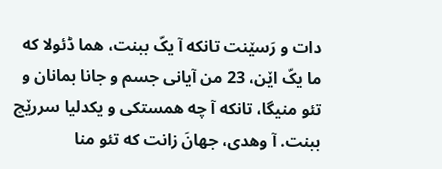دات و رَسێنت تانکه آ یکّ ببنت، هما ڈئولا که ما یکّ اێن، 23 من آیانی جسم و جانا بمانان و تئو منیگا، تانکه آ چه همستکی و یکدلیا سررێچ ببنت. آ وهدی، جهانَ زانت که تئو منا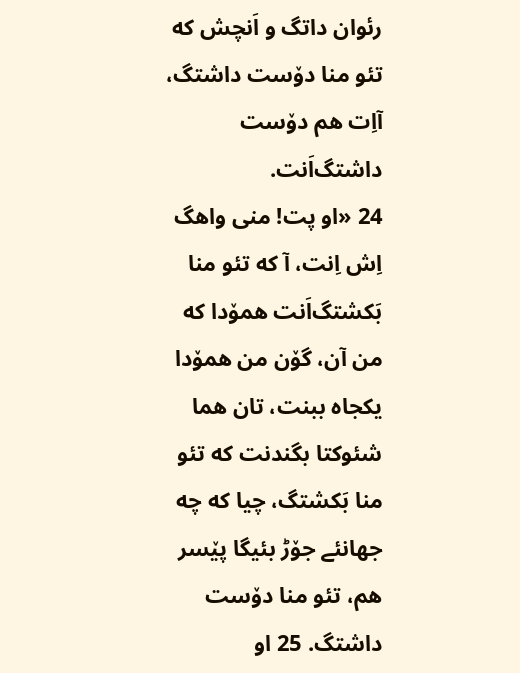رئوان داتگ و اَنچش که تئو منا دۆست داشتگ، آاِت هم دۆست داشتگ‌اَنت.
24 «او پت! منی واهگ اِش اِنت، آ که تئو منا بَکشتگ‌اَنت همۆدا که من آن، گۆن من همۆدا یکجاه ببنت، تان هما شئوکتا بگندنت که تئو منا بَکشتگ، چیا که چه جهانئے جۆڑ بئیگا پێسر هم، تئو منا دۆست داشتگ. 25 او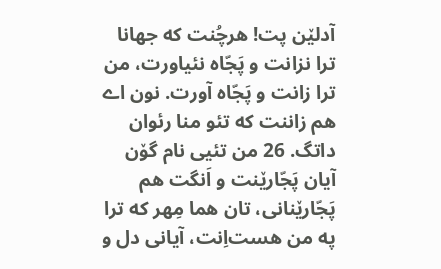آدلێن پت! هرچُنت که جهانا ترا نزانت و پَجّاه نئیاورت، من ترا زانت و پَجّاه آورت. نون اے هم زاننت که تئو منا رئوان داتگ. 26 من تئیی نام گۆن آیان پَجّارێنت و اَنگت هم پَجّارێنانی، تان هما مِهر که ترا په من هست‌اِنت، آیانی دل و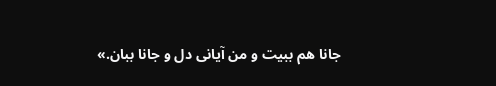جانا هم ببیت و من آیانی دل و جانا ببان.»